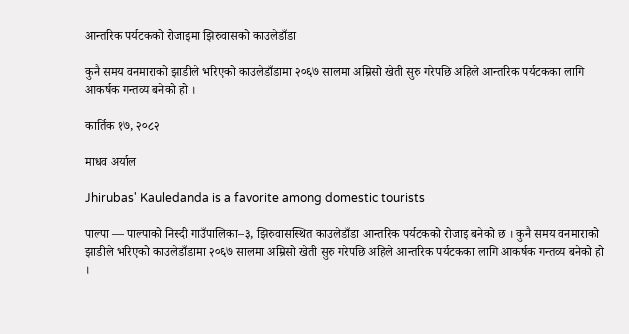आन्तरिक पर्यटकको रोजाइमा झिरुवासको काउलेडाँडा

कुनै समय वनमाराको झाडीले भरिएको काउलेडाँडामा २०६७ सालमा अम्रिसो खेती सुरु गरेपछि अहिले आन्तरिक पर्यटकका लागि आकर्षक गन्तव्य बनेको हो ।

कार्तिक १७, २०८२

माधव अर्याल

Jhirubas' Kauledanda is a favorite among domestic tourists

पाल्पा — पाल्पाको निस्दी गाउँपालिका–३, झिरुवासस्थित काउलेडाँडा आन्तरिक पर्यटकको रोजाइ बनेको छ । कुनै समय वनमाराको झाडीले भरिएको काउलेडाँडामा २०६७ सालमा अम्रिसो खेती सुरु गरेपछि अहिले आन्तरिक पर्यटकका लागि आकर्षक गन्तव्य बनेको हो ।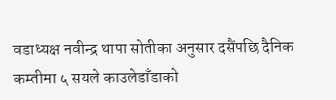वडाध्यक्ष नवीन्द्र थापा सोतीका अनुसार दसैंपछि दैनिक कम्तीमा ५ सयले काउलेडाँडाको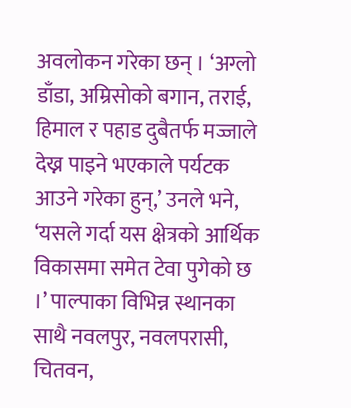अवलोकन गरेका छन् । ‘अग्लो डाँडा, अम्रिसोको बगान, तराई, हिमाल र पहाड दुबैतर्फ मज्जाले देख्न पाइने भएकाले पर्यटक आउने गरेका हुन्,’ उनले भने, ‘यसले गर्दा यस क्षेत्रको आर्थिक विकासमा समेत टेवा पुगेको छ ।’ पाल्पाका विभिन्न स्थानका साथै नवलपुर, नवलपरासी, चितवन,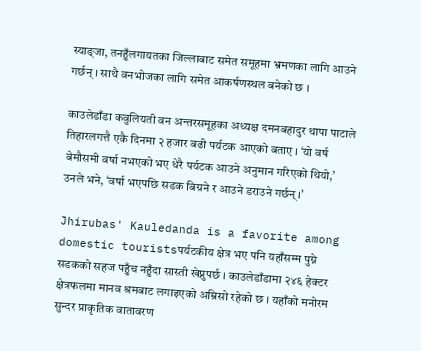स्याङ्जा, तनहुँलगायतका जिल्लाबाट समेत समूहमा भ्रमणका लागि आउने गर्छन् । साथै वनभोजका लागि समेत आकर्षणस्थल बनेको छ ।

काउलेडाँडा कवुलियती वन अन्तरसमूहका अध्यक्ष दमनबहादुर थापा पाटाले तिहारलगत्तै एकै दिनमा २ हजार बढी पर्यटक आएको बताए । ‘यो वर्ष बेमौसमी वर्षा नभएको भए धेरै पर्यटक आउने अनुमान गरिएको थियो,’ उनले भने, ‘वर्षा भएपछि सडक बिग्रने र आउने डराउने गर्छन् ।’

Jhirubas' Kauledanda is a favorite among domestic touristsपर्यटकीय क्षेत्र भए पनि यहाँसम्म पुग्ने सडकको सहज पहुँच नहुँदा सास्ती खेप्नुपर्छ । काउलेडाँडामा २४६ हेक्टर क्षेत्रफलमा मानव श्रमबाट लगाइएको अम्रिसो रहेको छ । यहाँको मनोरम सुन्दर प्राकृतिक वातावरण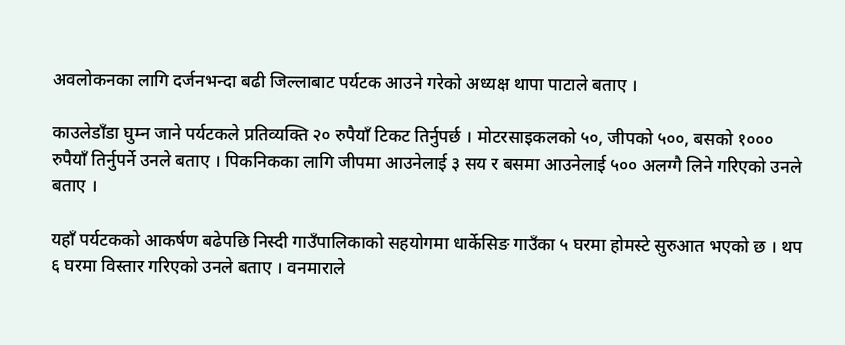अवलोकनका लागि दर्जनभन्दा बढी जिल्लाबाट पर्यटक आउने गरेको अध्यक्ष थापा पाटाले बताए ।

काउलेडाँडा घुम्न जाने पर्यटकले प्रतिव्यक्ति २० रुपैयाँ टिकट तिर्नुपर्छ । मोटरसाइकलको ५०, जीपको ५००, बसको १००० रुपैयाँ तिर्नुपर्ने उनले बताए । पिकनिकका लागि जीपमा आउनेलाई ३ सय र बसमा आउनेलाई ५०० अलग्गै लिने गरिएको उनले बताए ।

यहाँ पर्यटकको आकर्षण बढेपछि निस्दी गाउँपालिकाको सहयोगमा धार्केसिङ गाउँका ५ घरमा होमस्टे सुरुआत भएको छ । थप ६ घरमा विस्तार गरिएको उनले बताए । वनमाराले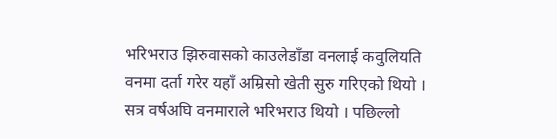भरिभराउ झिरुवासको काउलेडाँडा वनलाई कवुलियति वनमा दर्ता गरेर यहाँ अम्रिसो खेती सुरु गरिएको थियो । सत्र वर्षअघि वनमाराले भरिभराउ थियो । पछिल्लो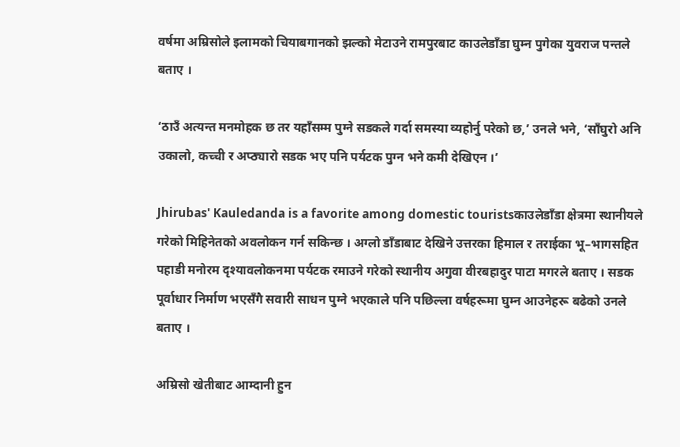वर्षमा अम्रिसोले इलामको चियाबगानको झल्को मेटाउने रामपुरबाट काउलेडाँडा घुम्न पुगेका युवराज पन्तले बताए ।

‘ठाउँ अत्यन्त मनमोहक छ तर यहाँसम्म पुग्ने सडकले गर्दा समस्या व्यहोर्नु परेको छ,’ उनले भने, ‘साँघुरो अनि उकालो, कच्ची र अप्ठ्यारो सडक भए पनि पर्यटक पुग्न भने कमी देखिएन ।’

Jhirubas' Kauledanda is a favorite among domestic touristsकाउलेडाँडा क्षेत्रमा स्थानीयले गरेको मिहिनेतको अवलोकन गर्न सकिन्छ । अग्लो डाँडाबाट देखिने उत्तरका हिमाल र तराईका भू–भागसहित पहाडी मनोरम दृश्यावलोकनमा पर्यटक रमाउने गरेको स्थानीय अगुवा वीरबहादुर पाटा मगरले बताए । सडक पूर्वाधार निर्माण भएसँगै सवारी साधन पुग्ने भएकाले पनि पछिल्ला वर्षहरूमा घुम्न आउनेहरू बढेको उनले बताए ।

अम्रिसो खेतीबाट आम्दानी हुन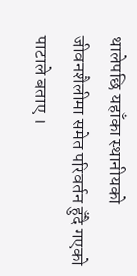थालेपछि यहाँका स्थानीयको जीवनशैलीमा समेत परिवर्तन हुँदै गएको पाटाले बताए ।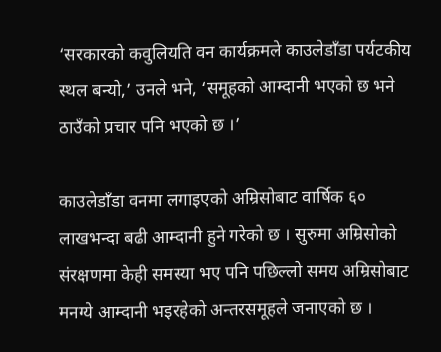‘सरकारको कवुलियति वन कार्यक्रमले काउलेडाँडा पर्यटकीय स्थल बन्यो,’ उनले भने, ‘समूहको आम्दानी भएको छ भने ठाउँको प्रचार पनि भएको छ ।’

काउलेडाँडा वनमा लगाइएको अम्रिसोबाट वार्षिक ६० लाखभन्दा बढी आम्दानी हुने गरेको छ । सुरुमा अम्रिसोको संरक्षणमा केही समस्या भए पनि पछिल्लो समय अम्रिसोबाट मनग्ये आम्दानी भइरहेको अन्तरसमूहले जनाएको छ ।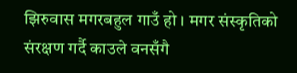झिरुवास मगरबहुल गाउँ हो । मगर संस्कृतिको संरक्षण गर्दै काउले वनसँगै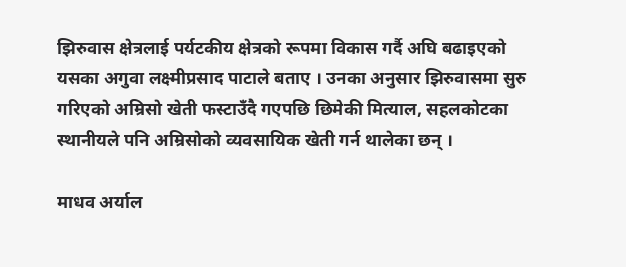झिरुवास क्षेत्रलाई पर्यटकीय क्षेत्रको रूपमा विकास गर्दै अघि बढाइएको यसका अगुवा लक्ष्मीप्रसाद पाटाले बताए । उनका अनुसार झिरुवासमा सुरु गरिएको अम्रिसो खेती फस्टाउँदै गएपछि छिमेकी मित्याल, सहलकोटका स्थानीयले पनि अम्रिसोको व्यवसायिक खेती गर्न थालेका छन् ।

माधव अर्याल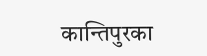कान्तिपुरका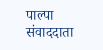पाल्पा संवाददाता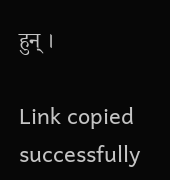हुन् ।

Link copied successfully